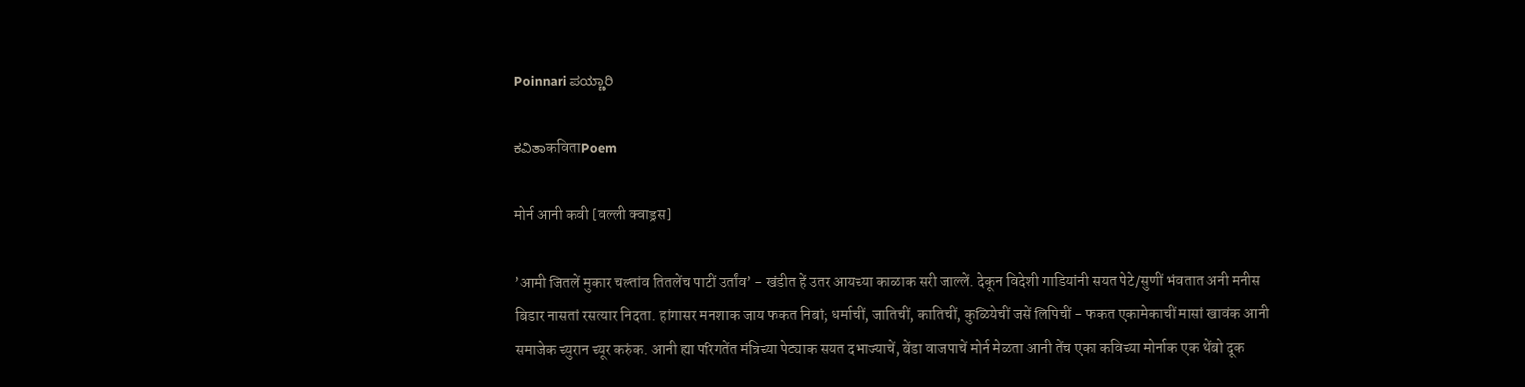Poinnari ಪಯ್ಣಾರಿ

ಕವಿತಾकविताPoem

मोर्न आनी कवी [वल्ली क्वाड्रस]

’आमी जितलें मुकार चल्तांव तितलेंच पाटीं उर्तांव’ - खंडीत हें उतर आयच्या काळाक सरी जाल्लें. देकून विदेशी गाडियांनी सयत पेटे/सुणीं भंवतात अनी मनीस बिडार नासतां रसत्यार निदता. हांगासर मनशाक जाय फकत निबां; धर्माचीं, जातिचीं, कातिचीं, कुळियेचीं जसें लिपिचीं - फकत एकामेकाचीं मासां खावंक आनी समाजेक च्युरान च्यूर करुंक. आनी ह्या परिगतेंत मंत्रिच्या पेट्याक सयत दभाज्याचें, बेंडा वाजपाचें मोर्न मेळता आनी तेंच एका कविच्या मोर्नाक एक थेंबो दूक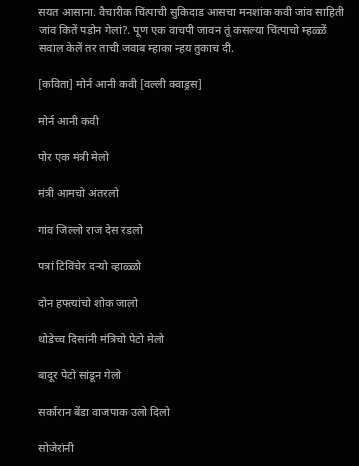सयत आसाना. वैचारीक चिंत्पाची सुकिदाड आसचा मनशांक कवी जांव साहिती जांव कितें पडोन गेलां?. पूण एक वाचपी जावन तूं कसल्या चिंत्पाचो म्हळ्ळें सवाल केलें तर ताची जवाब म्हाका न्हय तुकाच दी.

[कविता] मोर्न आनी कवी [वल्ली क्वाड्रस]

मोर्न आनी कवी

पोर एक मंत्री मेलो

मंत्री आमचो अंतरलो

गांव जिल्लो राज देस रडलो

पत्रां टिविंचेर दऱ्यो व्हाळ्ळो

दोन हफ्त्यांचो शोक जालो

थोडेच्च दिसांनी मंत्रिचो पेटो मेलो

बादूर पेटो सांडून गेलो

सर्कारान बेंडा वाजपाक उलो दिलो

सोजेरांनी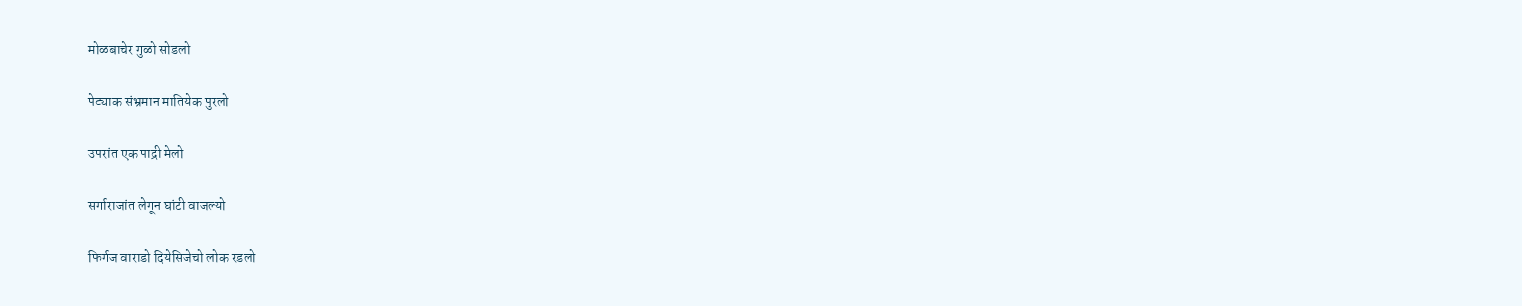मोळबाचेर गुळो सोडलो

पेट्याक संभ्रमान मातियेक पुरलो

उपरांत एक पाद्री मेलो

सर्गाराजांत लेगून घांटी वाजल्यो

फिर्गज वाराडो दियेसिजेचो लोक रडलो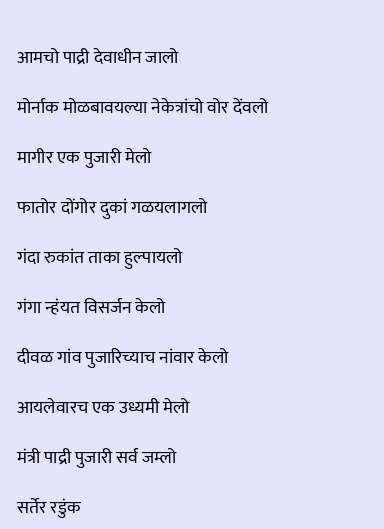आमचो पाद्री देवाधीन जालो

मोर्नाक मोळबावयल्या नेकेत्रांचो वोर देंवलो

मागीर एक पुजारी मेलो

फातोर दोंगोर दुकां गळयलागलो

गंदा रुकांत ताका हुल्पायलो

गंगा न्हंयत विसर्जन केलो

दीवळ गांव पुजारिच्याच नांवार केलो

आयलेवार‌च एक उध्यमी मेलो

मंत्री पाद्री पुजारी सर्व जम्लो

सर्तेर रडुंक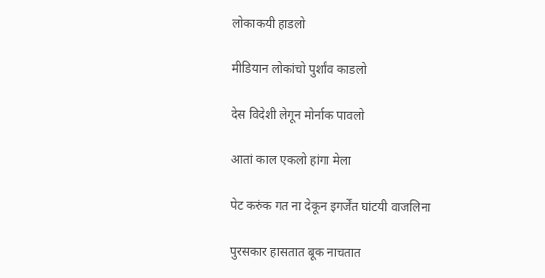लोकाक‌यी हाडलो

मीडियान लोकांचो पुर्शांव काडलो

देस विदेशी लेगून मोर्नाक पावलो

आतां काल एकलो हांगा मेला

पेट करुंक गत ना देकून इगर्जेंत घांट‌यी वाजलिना

पुरसकार हासतात बूक नाचतात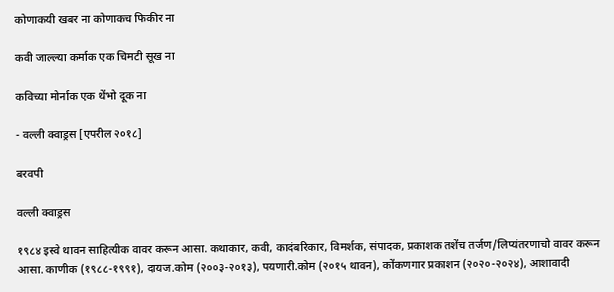कोणाक‌यी खबर ना कोणाक‌च फिकीर ना

कवी जाल्ल्या कर्माक एक चिमटी सूख ना

कविच्या मोर्नाक एक थेंभो दूक ना

- वल्ली क्वाड्रस [एपरील २०१८]

बरवपी

वल्ली क्वाड्रस

१९८४ इस्वे थावन साहित्यीक वावर करून आसा. कथाकार, कवी, कादंबरिकार, विमर्शक, संपादक, प्रकाशक तशेंच तर्जण/लिप्यंतरणाचो वावर करून आसा. काणीक (१९८८-१९९१), दायज.कोम (२००३-२०१३), पयणारी.कोम (२०१५ थावन), कोंकण‌गार प्रकाशन (२०२०-२०२४), आशावादी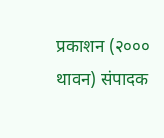प्रकाशन (२००० थावन) संपादक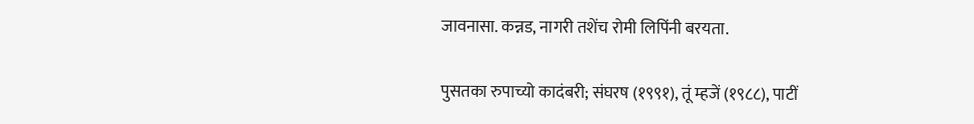जावनासा. कन्नड, नागरी तशेंच रोमी लिपिंनी बरयता.

पुसतका रुपाच्यो कादंबरी; संघरष (१९९१), तूं म्हजें (१९८८), पाटीं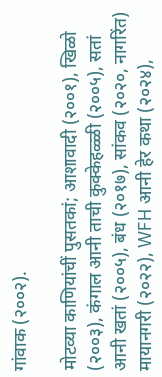गांवाक (२००२).

मोटव्या काणियांचीं पुसतकां; आशावादी (२००१), खिळो (२००३), कंगाल आनी ताची कुक्केहळ्ळी (२००५), सतां आनी खतां (२००५), बंध (२०१७), सांकव (२०२०, नागरिंत) मायानगरी (२०२२), WFH आनी हेर कथा (२०२४),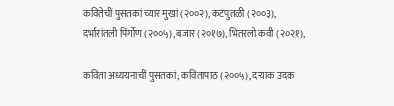कवितेचीं पुसतकां च्यार मुखां (२००२), कट‌पुतळी (२००३), दर्भारांतली पिंर्गोण (२००५), बजार (२०१७), भितरलो कवी (२०२१),

कविता अध्ययनाचीं पुसतकां; कवितापाठ (२००५), दऱ्याक उदक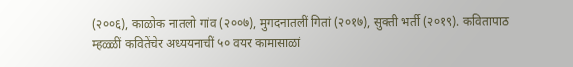(२००६), काळोक नातलो गांव (२००७), मुगदनातलीं गितां (२०१७), सुक्ती भर्ती (२०१९). कवितापाठ म्हळ्ळीं कवितेंचेर अध्ययनाचीं ५० वयर कामासाळां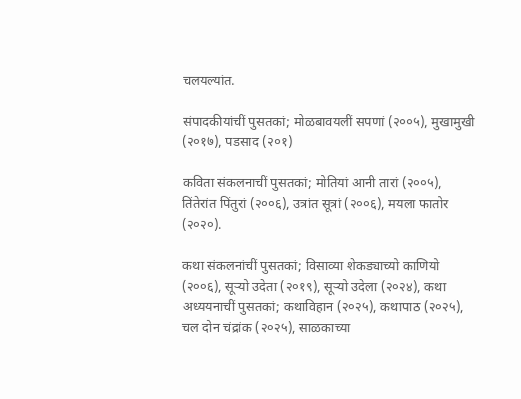चलयल्यांत.

संपादकीयांचीं पुसतकां; मोळबावयलीं सपणां (२००५), मुखामुखी (२०१७), पडसाद (२०१)

कविता संकलनाचीं पुसतकां; मोतियां आनी तारां (२००५), तिंतेरांत पिंतुरां (२००६), उत्रांत सूत्रां (२००६), मयला फातोर (२०२०).

कथा संकलनांचीं पुसतकां; विसाव्या शेकड्याच्यो काणियो (२००६), सूऱ्यो उदेता (२०१९), सूऱ्यो उदेला (२०२४), कथा अध्ययनाचीं पुसतकां; कथाविहान (२०२५), कथापाठ (२०२५), चल दोन चंद्रांक (२०२५), साळकाच्या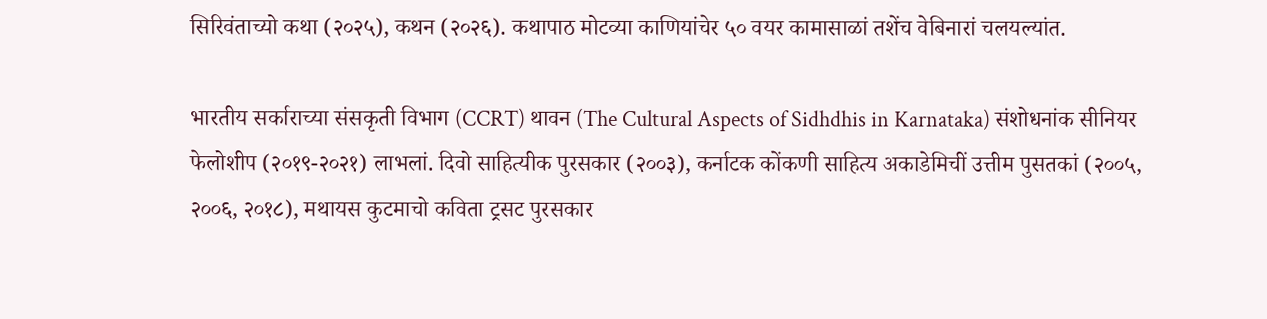सिरिवंताच्यो कथा (२०२५), कथन (२०२६). कथापाठ मोटव्या काणियांचेर ५० वयर कामासाळां तशेंच वेबिनारां चलयल्यांत.

भारतीय सर्काराच्या संसकृती विभाग (CCRT) थावन (The Cultural Aspects of Sidhdhis in Karnataka) संशोधनांक सीनियर फेलोशीप (२०१९-२०२१) लाभलां. दिवो साहित्यीक पुरसकार (२००३), कर्नाटक कोंकणी साहित्य अकाडेमिचीं उत्तीम पुसतकां (२००५, २००६, २०१८), मथायस कुटमाचो कविता ट्रसट पुरसकार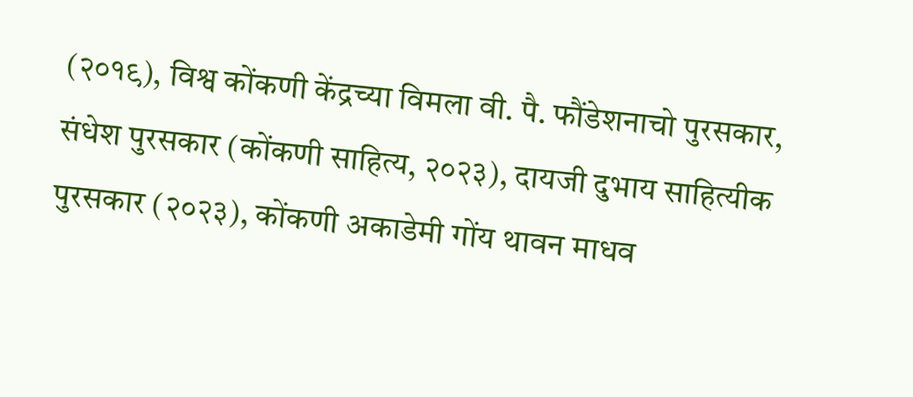(२०१९), विश्व कोंकणी केंद्रच्या विमला वी. पै. फौंडेशनाचो पुरसकार, संधेश पुरसकार (कोंकणी साहित्य, २०२३), दायजी दुभाय साहित्यीक पुरसकार (२०२३), कोंकणी अकाडेमी गोंय थावन माधव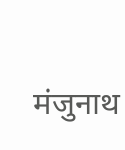मंजुनाथ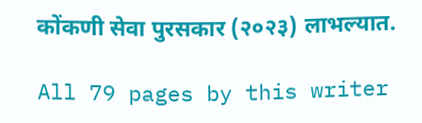कोंकणी सेवा पुरसकार (२०२३) लाभल्यात.

All 79 pages by this writer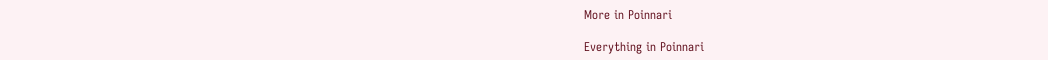More in Poinnari

Everything in Poinnari